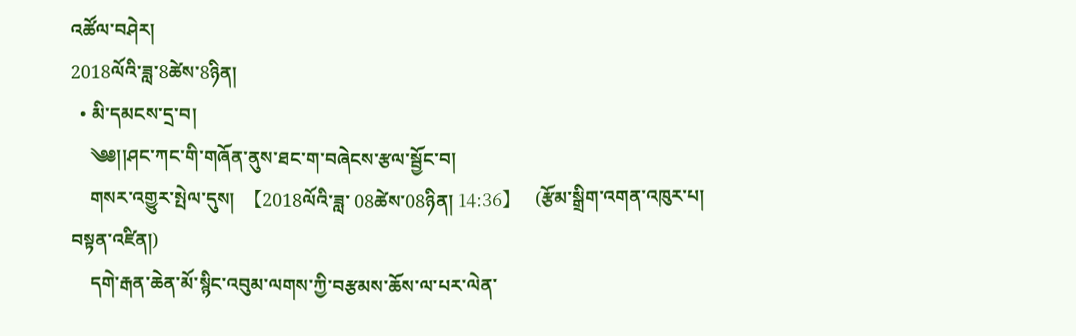འཚོལ་བཤེར།
2018ལོའི་ཟླ་8ཚེས་8ཉིན།
  • མི་དམངས་དྲ་བ།
    ༄༅།།ཤང་ཀང་གི་གཞོན་ནུས་ཐང་ག་བཞེངས་རྩལ་སྦྱོང་བ།
    གསར་འགྱུར་སྤེལ་དུས།  【2018ལོའི་ཟླ་ 08ཚེས་08ཉིན། 14:36】   (རྩོམ་སྒྲིག་འགན་འཁུར་པ། བསྟན་འཛིན།)
    དགེ་རྒན་ཆེན་མོ་སྙིང་འབུམ་ལགས་ཀྱི་བརྩམས་ཆོས་ལ་པར་ལེན་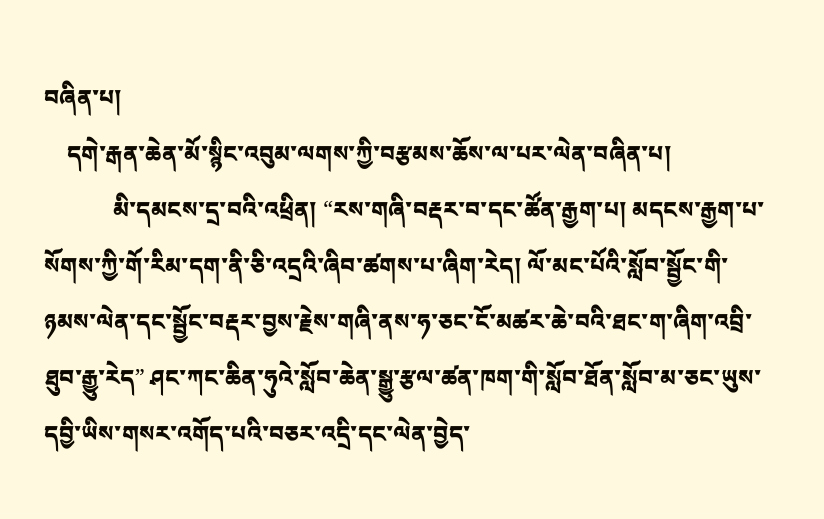བཞིན་པ།
    དགེ་རྒན་ཆེན་མོ་སྙིང་འབུམ་ལགས་ཀྱི་བརྩམས་ཆོས་ལ་པར་ལེན་བཞིན་པ།
            མི་དམངས་དྲ་བའི་འཕྲིན། “རས་གཞི་བརྡར་བ་དང་ཚོན་རྒྱག་པ། མདངས་རྒྱག་པ་སོགས་ཀྱི་གོ་རིམ་དག་ནི་ཅི་འདྲའི་ཞིབ་ཚགས་པ་ཞིག་རེད། ལོ་མང་པོའི་སློབ་སྦྱོང་གི་ཉམས་ལེན་དང་སྦྱོང་བརྡར་བྱས་རྗེས་གཞི་ནས་ཧ་ཅང་ངོ་མཚར་ཆེ་བའི་ཐང་ག་ཞིག་འབྲི་ཐུབ་རྒྱུ་རེད” ཤང་ཀང་ཆིན་ཧུའེ་སློབ་ཆེན་སྒྱུ་རྩལ་ཚན་ཁག་གི་སློབ་ཐོན་སློབ་མ་ཅང་ཡུས་དབྱི་ཡིས་གསར་འགོད་པའི་བཅར་འདྲི་དང་ལེན་བྱེད་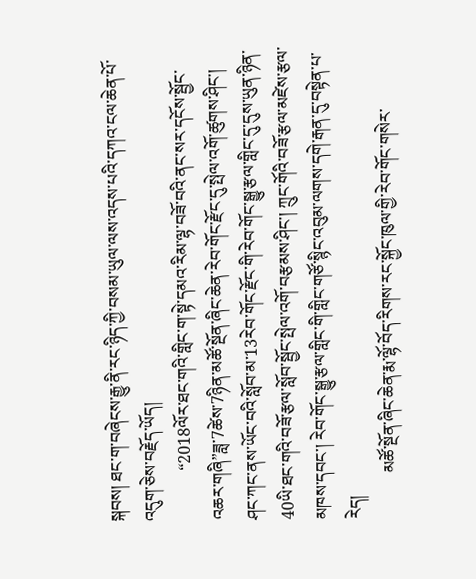སྐབས། ཐང་ག་བཞེངས་རྒྱུ་ནི་རང་ཉིད་ཀྱི་བསམ་ཡུལ་ལས་འདས་པའི་དཀའ་ངལ་ཆེན་པོ་འདུག་ཅེས་བརྗོད་ཡོད།
            “2018ལོར་ཐང་གའི་གླིང་ག་སྟེ་དམའ་རིམ་ལྷ་བཟོ་བའི་ནང་སར་དངོས་སྦྱོང་འཆར་གཞི”ཟླ་7ཚེས་7ཉིན་མཚོ་སྔོན་ཞིང་ཆེན་རེབ་གོང་རྫོང་དུ་སྤེལ་འགོ་ཚུགས་ཤིང་། ཤང་ཀང་ནས་ཡོང་བའི་སློབ་མ་13རེབ་གོང་རྫོང་གི་རེབ་གོང་སྒྱུ་རྩལ་གླིང་དུ་དུས་ཡུན་ཉིན་40ཡི་ཐང་གའི་བཟོ་རྩལ་སློབ་སྦྱོང་སྤེལ་འགོ་བརྩམས་ཤིང་། ཀྲུང་གོའི་བཟོ་རྩལ་མཛེས་རྩལ་མཁས་དབང་། རེབ་གོང་སྒྱུ་རྩལ་གླིང་གི་གླིང་གཙོ་སྙིང་འབུམ་ལགས་དགེ་རྒན་དུ་བསྟེན་པ་རེད།
           མཚོ་སྔོན་ཞིང་ཆེན་རྨ་ལྷོ་བོད་རིགས་རང་སྐྱོང་ཁུལ་གྱི་རེབ་གོང་གསེར་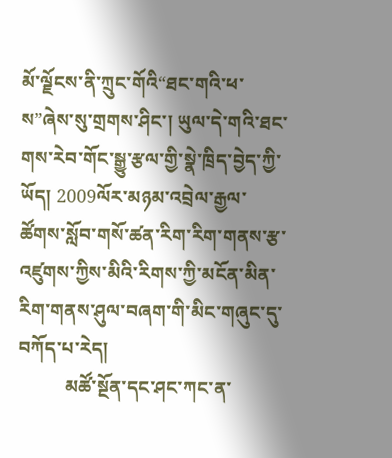མོ་ལྗོངས་ནི་ཀྲུང་གོའི“ཐང་གའི་ཕ་ས”ཞེས་སུ་གྲགས་ཤིང་། ཡུལ་དེ་གའི་ཐང་གས་རེབ་གོང་སྒྱུ་རྩལ་གྱི་སྣེ་ཁྲིད་བྱེད་ཀྱི་ཡོད། 2009ལོར་མཉམ་འབྲེལ་རྒྱལ་ཚོགས་སློབ་གསོ་ཚན་རིག་རིག་གནས་རྩ་འཛུགས་ཀྱིས་མིའི་རིགས་ཀྱི་མངོན་མིན་རིག་གནས་ཤུལ་བཞག་གི་མིང་གཞུང་དུ་བཀོད་པ་རེད།
          མཚོ་སྔོན་དང་ཤང་ཀང་ན་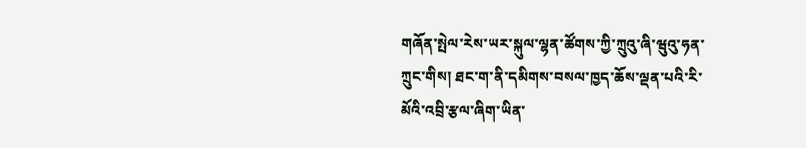གཞོན་སྤེལ་རེས་ཡར་སྐུལ་ལྷན་ཚོགས་ཀྱི་ཀྲུའུ་ཞི་ཝུའུ་ཧན་ཀྲུང་གིས། ཐང་ག་ནི་དམིགས་བསལ་ཁྱད་ཆོས་ལྡན་པའི་རི་མོའི་འབྲི་རྩལ་ཞིག་ཡིན་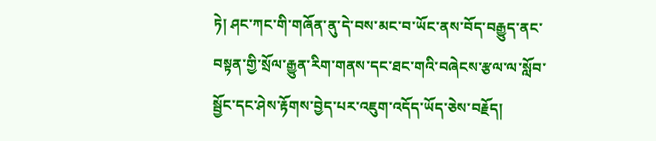ཏེ། ཤང་ཀང་གི་གཞོན་ནུ་དེ་བས་མང་བ་ཡོང་ནས་བོད་བརྒྱུད་ནང་བསྟན་གྱི་སྲོལ་རྒྱུན་རིག་གནས་དང་ཐང་གའི་བཞེངས་རྩལ་ལ་སློབ་སྦྱོང་དང་ཤེས་རྟོགས་བྱེད་པར་འཇུག་འདོད་ཡོད་ཅེས་བརྗོད།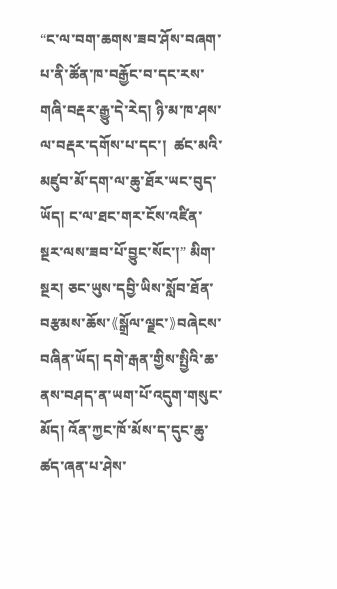“ང་ལ་བག་ཆགས་ཟབ་ཤོས་བཞག་པ་ནི་ཚོན་ཁ་བརྒྱོང་བ་དང་རས་གཞི་བརྡར་རྒྱུ་དེ་རེད། ཉི་མ་ཁ་ཤས་ལ་བརྡར་དགོས་པ་དང་།  ཚང་མའི་མཛུབ་མོ་དག་ལ་ཆུ་ཐོར་ཡང་བུད་ཡོད། ང་ལ་ཐང་གར་ངོས་འཛིན་སྔར་ལས་ཟབ་པོ་བྱུང་སོང་།” མིག་སྔར། ཅང་ཡུས་དབྱི་ཡིས་སློབ་ཐོན་བརྩམས་ཆོས་《སྒྲོལ་ལྗང་》བཞེངས་བཞིན་ཡོད། དགེ་རྒན་གྱིས་སྤྱིའི་ཆ་ནས་བཤད་ན་ཡག་པོ་འདུག་གསུང་མོད། འོན་ཀྱང་ཁོ་མོས་ད་དུང་ཆུ་ཚད་ཞན་པ་ཤེས་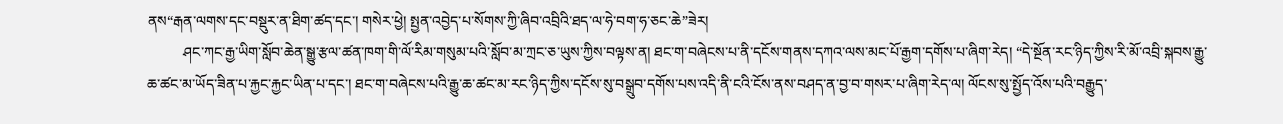ནས“རྒན་ལགས་དང་བསྡུར་ན་ཐིག་ཚད་དང་། གསེར་ཕྱེ། སྤྱན་འབྱེད་པ་སོགས་ཀྱི་ཞིབ་འབྲིའི་ཐད་ལ་ཧེ་བག་ཧ་ཅང་ཆེ”ཟེར།
          ཤང་ཀང་རྒྱ་ཡིག་སློབ་ཆེན་སྒྱུ་རྩལ་ཚན་ཁག་གི་ལོ་རིམ་གསུམ་པའི་སློབ་མ་ཀྲང་ཅ་ཡུས་ཀྱིས་བལྟས་ན། ཐང་ག་བཞེངས་པ་ནི་དངོས་གནས་དཀའ་ལས་མང་པོ་རྒྱག་དགོས་པ་ཞིག་རེད། “དེ་སྔོན་རང་ཉིད་ཀྱིས་རི་མོ་འབྲི་སྐབས་རྒྱུ་ཆ་ཚང་མ་ཡོད་ཟིན་པ་རྐྱང་རྐྱང་ཡིན་པ་དང་། ཐང་ག་བཞེངས་པའི་རྒྱུ་ཆ་ཚང་མ་རང་ཉིད་ཀྱིས་དངོས་སུ་བསྒྲུབ་དགོས་པས་འདི་ནི་ངའི་ངོས་ནས་བཤད་ན་བྱ་བ་གསར་པ་ཞིག་རེད་ལ། ལོངས་སུ་སྤྱོད་འོས་པའི་བརྒྱུད་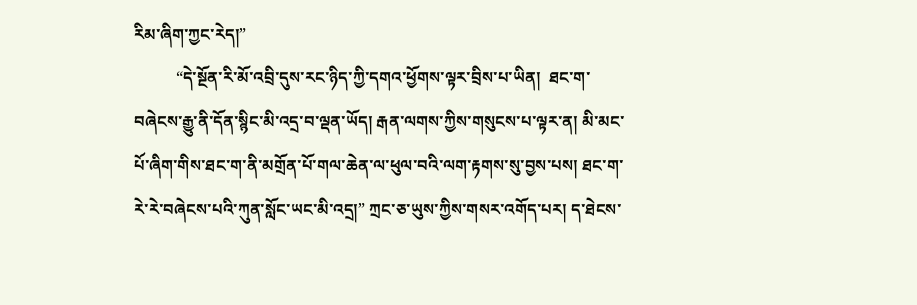རིམ་ཞིག་ཀྱང་རེད།”
          “དེ་སྔོན་རི་མོ་འབྲི་དུས་རང་ཉིད་ཀྱི་དགའ་ཕྱོགས་ལྟར་བྲིས་པ་ཡིན།  ཐང་ག་བཞེངས་རྒྱུ་ནི་དོན་སྙིང་མི་འདྲ་བ་ལྡན་ཡོད། རྒན་ལགས་ཀྱིས་གསུངས་པ་ལྟར་ན། མི་མང་པོ་ཞིག་གིས་ཐང་ག་ནི་མགྲོན་པོ་གལ་ཆེན་ལ་ཕུལ་བའི་ལག་རྟགས་སུ་བྱས་པས། ཐང་ག་རེ་རེ་བཞེངས་པའི་ཀུན་སློང་ཡང་མི་འདྲ།” ཀྲང་ཅ་ཡུས་ཀྱིས་གསར་འགོད་པར། ད་ཐེངས་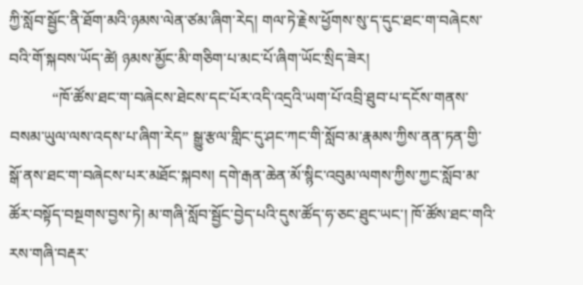ཀྱི་སློབ་སྦྱོང་ནི་ཐོག་མའི་ཉམས་ལེན་ཙམ་ཞིག་རེད། གལ་ཏེ་རྗེས་ཕྱོགས་སུ་ད་དུང་ཐང་ག་བཞེངས་བའི་གོ་སྐབས་ཡོད་ཚེ། ཉམས་མྱོང་མི་གཅིག་པ་མང་པོ་ཞིག་ཡོང་སྲིད་ཟེར།
           “ཁོ་ཚོས་ཐང་ག་བཞེངས་ཐེངས་དང་པོར་འདི་འདྲའི་ཡག་པོ་འབྲི་ཐུབ་པ་དངོས་གནས་བསམ་ཡུལ་ལས་འདས་པ་ཞིག་རེད” སྒྱུ་རྩལ་གླིང་དུ་ཤང་ཀང་གི་སློབ་མ་རྣམས་ཀྱིས་ནན་ཏན་གྱི་སྒོ་ནས་ཐང་ག་བཞེངས་པར་མཐོང་སྐབས། དགེ་རྒན་ཆེན་མོ་སྙིང་འབུམ་ལགས་ཀྱིས་ཀྱང་སློབ་མ་ཚོར་བསྟོད་བསྔགས་བྱས་ཏེ། མ་གཞི་སློབ་སྦྱོང་བྱེད་པའི་དུས་ཚོད་ཧ་ཅང་ཐུང་ཡང་། ཁོ་ཚོས་ཐང་གའི་རས་གཞི་བརྡར་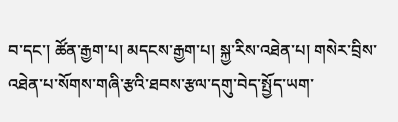བ་དང་། ཚོན་རྒྱག་པ། མདངས་རྒྱག་པ། སྐྱ་རིས་འཐེན་པ། གསེར་བྲིས་འཐེན་པ་སོགས་གཞི་རྩའི་ཐབས་རྩལ་དགུ་བེད་སྤྱོད་ཡག་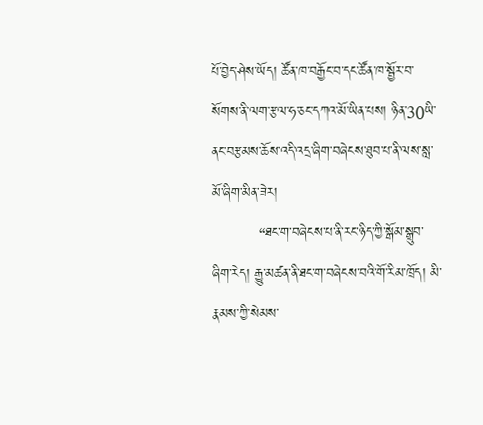པོ་བྱེད་ཤེས་ཡོད། ཚོན་ཁ་བརྒྱོང་བ་དང་ཚོན་ཁ་སྦྱོར་བ་སོགས་ནི་ལག་རྩལ་ཧ་ཅང་དཀའ་མོ་ཡིན་པས། ཉིན་30ཡི་ནང་བརྩམས་ཆོས་འདི་འདྲ་ཞིག་བཞེངས་ཐུབ་པ་ནི་ལས་སླ་མོ་ཞིག་མིན་ཟེར།
          “ཐང་ག་བཞེངས་པ་ནི་རང་ཉིད་ཀྱི་སྒོམ་སྒྲུབ་ཞིག་རེད། རྒྱུ་མཚན་ནི་ཐང་ག་བཞེངས་བའི་གོ་རིམ་ཁྲོད། མི་རྣམས་ཀྱི་སེམས་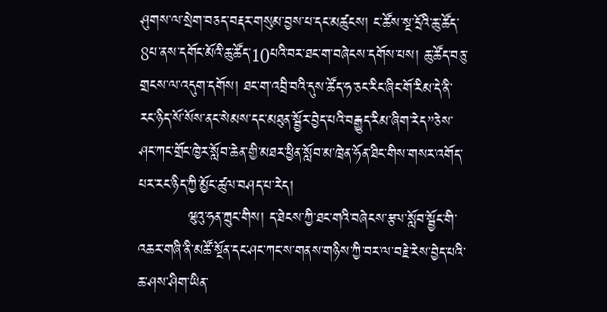ཤུགས་ལ་སྲེག་བཅད་བརྡར་གསུམ་བྱས་པ་དང་མཚུངས། ང་ཚོས་སྔ་དྲོའི་ཆུ་ཚོད་8པ་ནས་དགོང་མོའི་ཆུ་ཚོད་10པའི་བར་ཐང་ག་བཞེངས་དགོས་པས། ཆུ་ཚོད་བཅུ་གྲངས་ལ་འདུག་དགོས། ཐང་ག་འབྲི་བའི་དུས་ཚོད་ཧ་ཅང་རིང་ཞིང་གོ་རིམ་དེ་ནི་རང་ཉིད་སོ་སོས་ནང་སེམས་དང་མཐུན་སྦྱོར་བྱེད་པའི་བརྒྱུད་རིམ་ཞིག་རེད”ཅེས་ཤང་ཀང་གྲོང་ཁྱེར་སློབ་ཆེན་གྱི་མཐར་ཕྱིན་སློབ་མ་ཁྲེན་ཧོན་ཐིང་གིས་གསར་འགོད་པར་རང་ཉིད་ཀྱི་མྱོང་ཚུལ་བཤད་པ་རེད།
          ཝུའུ་ཧན་ཀྲུང་གིས། ད་ཐེངས་ཀྱི་ཐང་གའི་བཞེངས་རྩལ་སློབ་སྦྱོང་གི་འཆར་གཞི་ནི་མཚོ་སྔོན་དང་ཤང་ཀང་ས་གནས་གཉིས་ཀྱི་བར་ལ་བརྗེ་རེས་བྱེད་པའི་ཆ་ཤས་ཤིག་ཡིན་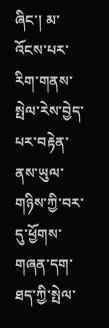ཞིང་། མ་འོངས་པར་རིག་གནས་སྤེལ་རེས་བྱེད་པར་བརྟེན་ནས་ཡུལ་གཉིས་ཀྱི་བར་དུ་ཕྱོགས་གཞན་དག་ཐད་ཀྱི་སྤེལ་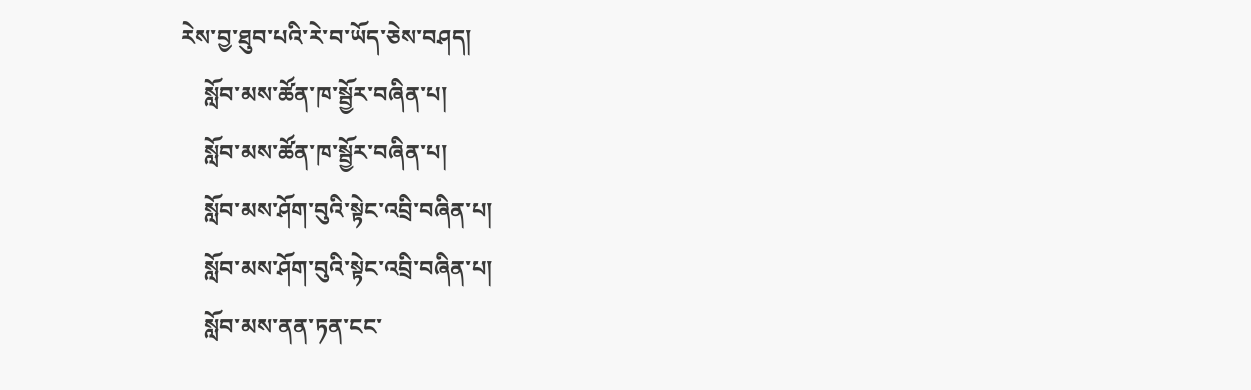རེས་བྱ་ཐུབ་པའི་རེ་བ་ཡོད་ཅེས་བཤད།
    སློབ་མས་ཚོན་ཁ་སྦྱོར་བཞིན་པ།
    སློབ་མས་ཚོན་ཁ་སྦྱོར་བཞིན་པ།
    སློབ་མས་ཤོག་བུའི་སྟེང་འབྲི་བཞིན་པ།
    སློབ་མས་ཤོག་བུའི་སྟེང་འབྲི་བཞིན་པ།
    སློབ་མས་ནན་ཏན་ངང་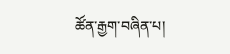ཚོན་རྒྱག་བཞིན་པ།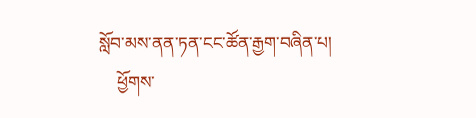སློབ་མས་ནན་ཏན་ངང་ཚོན་རྒྱག་བཞིན་པ།
    ཕྱོགས་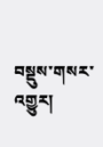བསྡུས་གསར་འགྱུར།